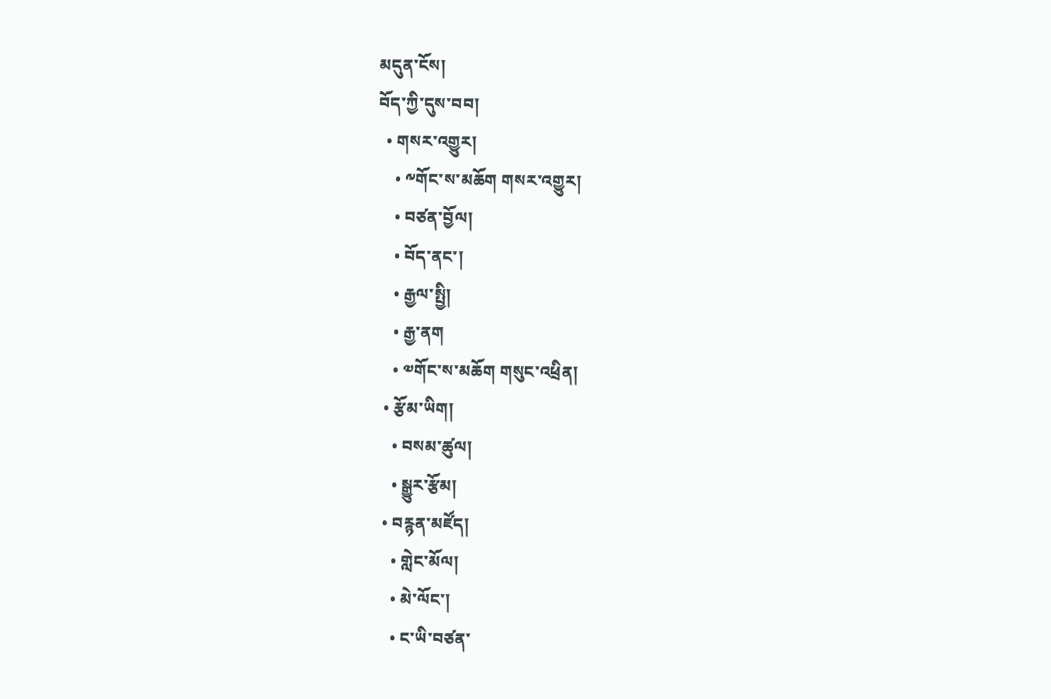མདུན་ངོས།
བོད་ཀྱི་དུས་བབ།
  • གསར་འགྱུར།
    • ༸གོང་ས་མཆོག གསར་འགྱུར།
    • བཙན་བྱོལ།
    • བོད་ནང་།
    • རྒྱལ་སྤྱི།
    • རྒྱ་ནག
    • ༧གོང་ས་མཆོག གསུང་འཕྲིན།
  • རྩོམ་ཡིག།
    • བསམ་ཚུལ།
    • སྒྱུར་རྩོམ།
  • བརྙན་མཛོད།
    • གླེང་མོལ།
    • མེ་ལོང་།
    • ང་ཡི་བཙན་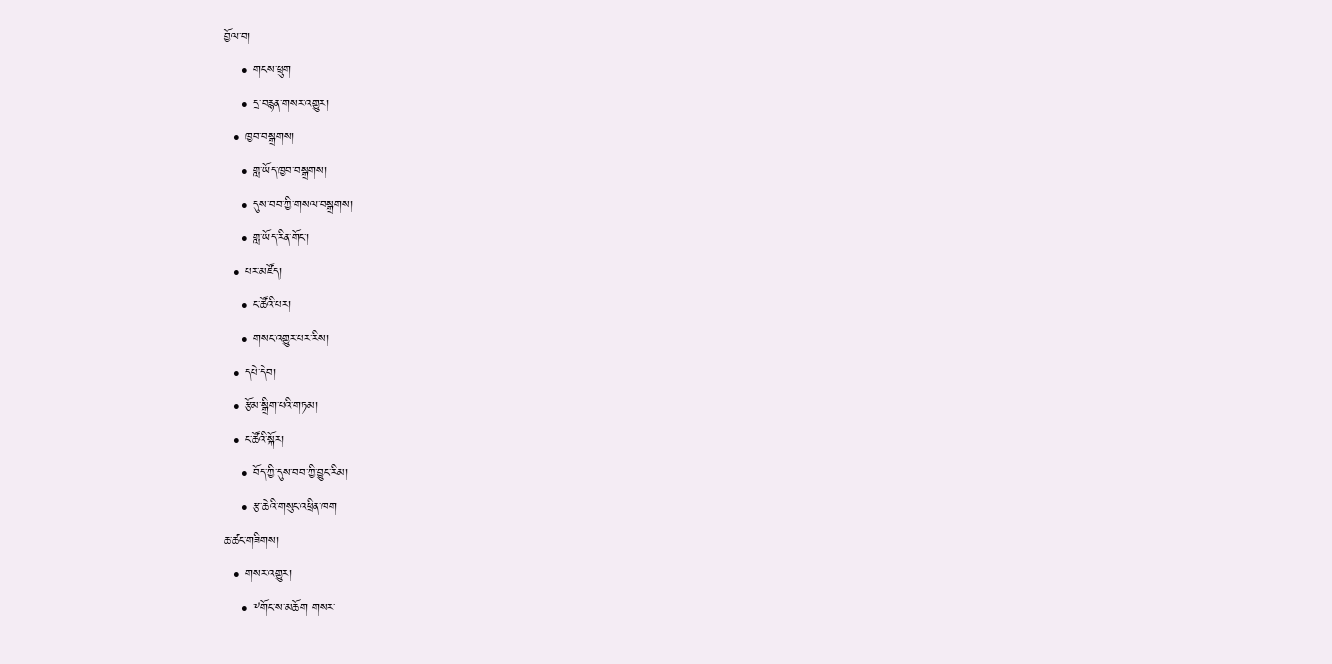བྱོལ་བ།
    • གངས་ཕྲུག
    • དྲ་བརྙན་གསར་འགྱུར།
  • ཁྱབ་བསྒྲགས།
    • གླ་ཡོད་ཁྱབ་བསྒྲགས།
    • དུས་བབ་ཀྱི་གསལ་བསྒྲགས།
    • གླ་ཡོད་རིན་གོང་།
  • པར་མཛོད།
    • ང་ཚོའི་པར།
    • གསང་འགྱུར་པར་རིས།
  • དཔེ་དེབ།
  • རྩོམ་སྒྲིག་པའི་གཏམ།
  • ང་ཚོའི་སྐོར།
    • བོད་ཀྱི་དུས་བབ་ཀྱི་བྱུང་རིམ།
    • རྩ་ཆེའི་གསུང་འཕྲིན་ཁག
ཆ་ཚང་གཟིགས།
  • གསར་འགྱུར།
    • ༸གོང་ས་མཆོག གསར་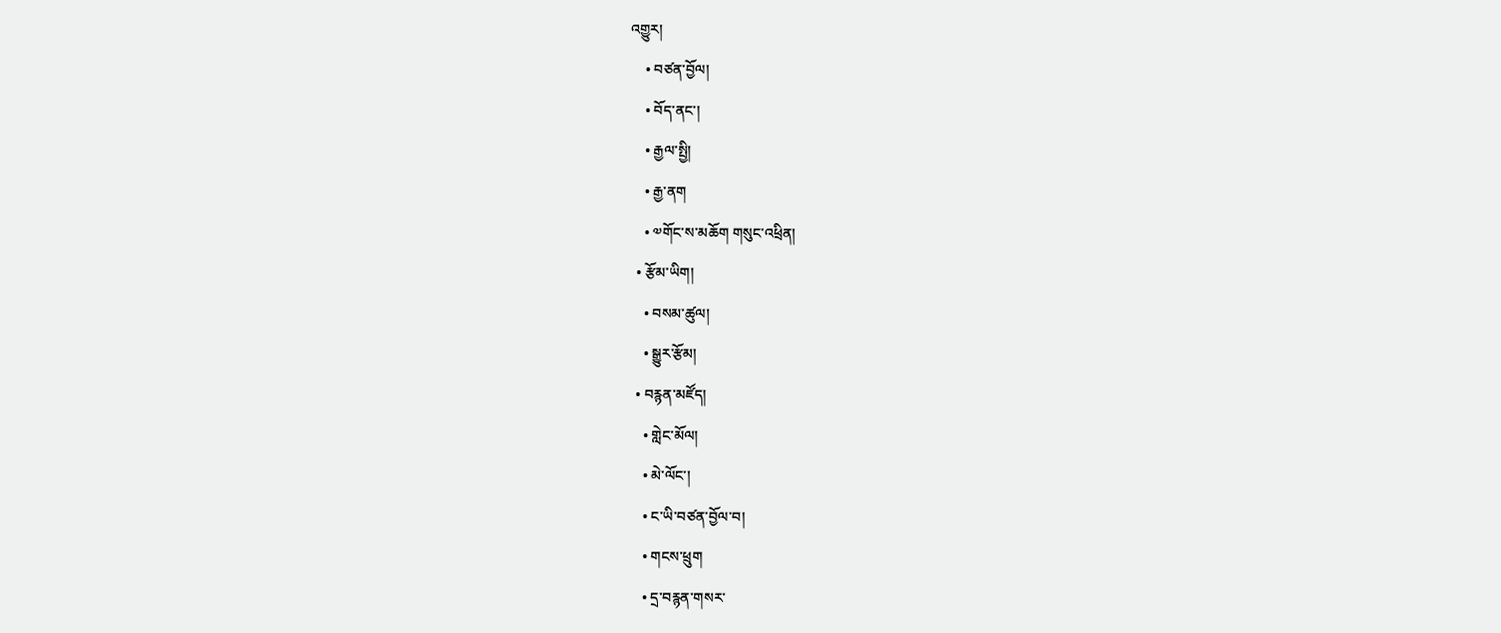འགྱུར།
    • བཙན་བྱོལ།
    • བོད་ནང་།
    • རྒྱལ་སྤྱི།
    • རྒྱ་ནག
    • ༧གོང་ས་མཆོག གསུང་འཕྲིན།
  • རྩོམ་ཡིག།
    • བསམ་ཚུལ།
    • སྒྱུར་རྩོམ།
  • བརྙན་མཛོད།
    • གླེང་མོལ།
    • མེ་ལོང་།
    • ང་ཡི་བཙན་བྱོལ་བ།
    • གངས་ཕྲུག
    • དྲ་བརྙན་གསར་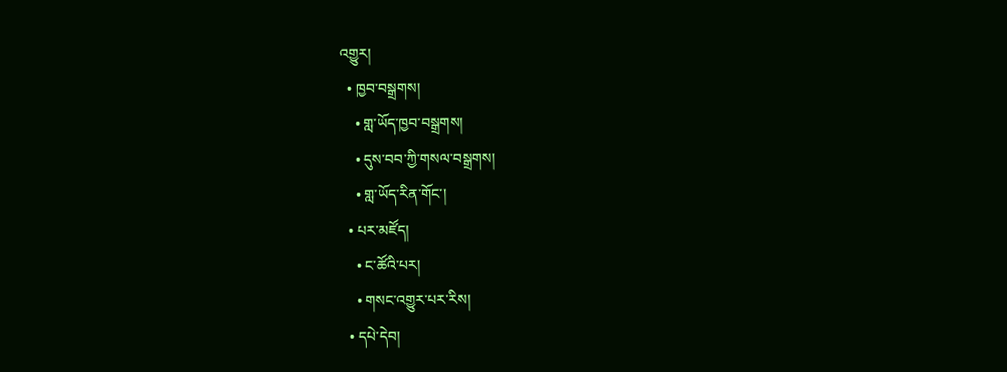འགྱུར།
  • ཁྱབ་བསྒྲགས།
    • གླ་ཡོད་ཁྱབ་བསྒྲགས།
    • དུས་བབ་ཀྱི་གསལ་བསྒྲགས།
    • གླ་ཡོད་རིན་གོང་།
  • པར་མཛོད།
    • ང་ཚོའི་པར།
    • གསང་འགྱུར་པར་རིས།
  • དཔེ་དེབ།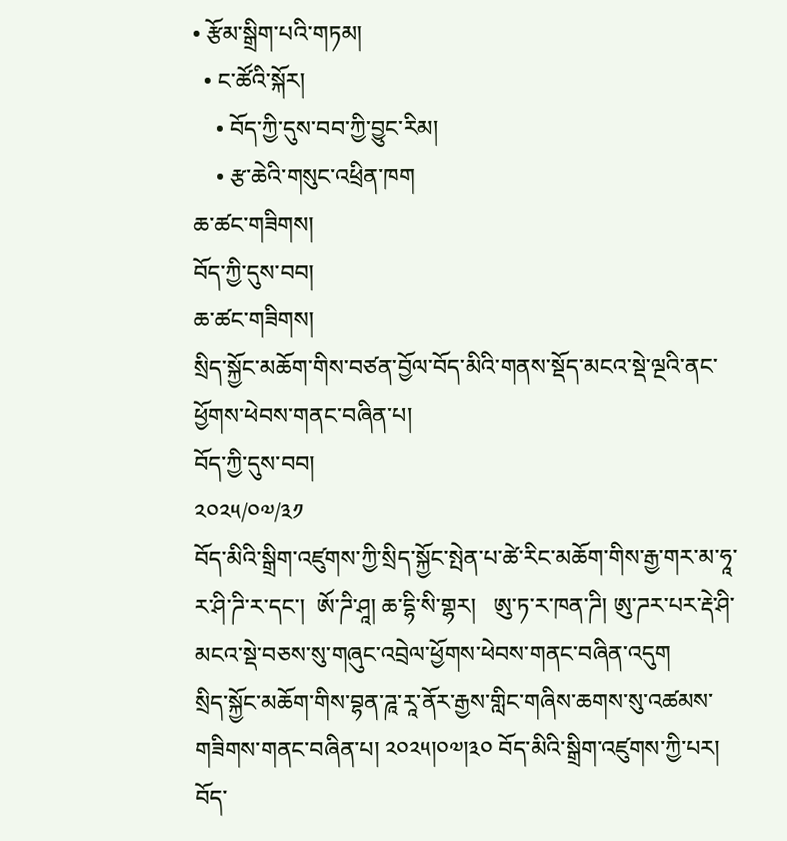• རྩོམ་སྒྲིག་པའི་གཏམ།
  • ང་ཚོའི་སྐོར།
    • བོད་ཀྱི་དུས་བབ་ཀྱི་བྱུང་རིམ།
    • རྩ་ཆེའི་གསུང་འཕྲིན་ཁག
ཆ་ཚང་གཟིགས།
བོད་ཀྱི་དུས་བབ།
ཆ་ཚང་གཟིགས།
སྲིད་སྐྱོང་མཆོག་གིས་བཙན་བྱོལ་བོད་མིའི་གནས་སྡོད་མངའ་སྡེ་ལྔའི་ནང་ཕྱོགས་ཕེབས་གནང་བཞིན་པ།
བོད་ཀྱི་དུས་བབ།
༢༠༢༥/༠༧/༣༡
བོད་མིའི་སྒྲིག་འཛུགས་ཀྱི་སྲིད་སྐྱོང་སྤེན་པ་ཚེ་རིང་མཆོག་གིས་རྒྱ་གར་མ་ཧཱ་ར་ཤི་ཌི་ར་དང་།  ཨོ་ཌི་ཤཱ། ཆ་དྷི་སི་གྷར།   ཨུ་ཏ་ར་ཁན་ཌི། ཨུ་ཌར་པར་རྡེ་ཤི་མངའ་སྡེ་བཅས་སུ་གཞུང་འབྲེལ་ཕྱོགས་ཕེབས་གནང་བཞིན་འདུག
སྲིད་སྐྱོང་མཆོག་གིས་བྷན་ཌཱ་རཱ་ནོར་རྒྱས་གླིང་གཞིས་ཆགས་སུ་འཚམས་གཟིགས་གནང་བཞིན་པ། ༢༠༢༥།༠༧།༣༠ བོད་མིའི་སྒྲིག་འཛུགས་ཀྱི་པར།
བོད་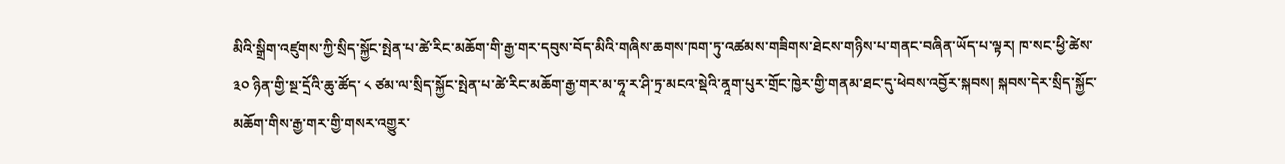མིའི་སྒྲིག་འཛུགས་ཀྱི་སྲིད་སྐྱོང་སྤེན་པ་ཚེ་རིང་མཆོག་གི་རྒྱ་གར་དབུས་བོད་མིའི་གཞིས་ཆགས་ཁག་ཏུ་འཚམས་གཟིགས་ཐེངས་གཉིས་པ་གནང་བཞིན་ཡོད་པ་ལྟར། ཁ་སང་ཕྱི་ཚེས་ ༣༠ ཉིན་གྱི་སྔ་དྲོའི་ཆུ་ཚོད་ ༨ ཙམ་ལ་སྲིད་སྐྱོང་སྤེན་པ་ཚེ་རིང་མཆོག་རྒྱ་གར་མ་ཧཱ་ར་ཤི་ཏྲ་མངའ་སྡེའི་ནཱག་པུར་གྲོང་ཁྱེར་གྱི་གནམ་ཐང་དུ་ཕེབས་འབྱོར་སྐབས། སྐབས་དེར་སྲིད་སྐྱོང་མཆོག་གིས་རྒྱ་གར་གྱི་གསར་འགྱུར་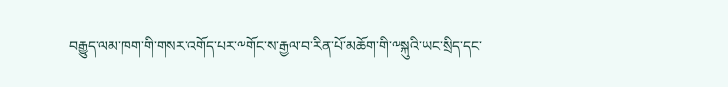བརྒྱུད་ལམ་ཁག་གི་གསར་འགོད་པར་༸གོང་ས་རྒྱལ་བ་རིན་པོ་མཆོག་གི་༸སྐུའི་ཡང་སྲིད་དང་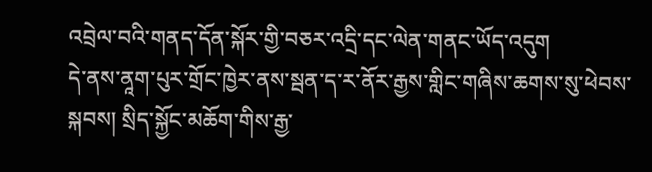འབྲེལ་བའི་གནད་དོན་སྐོར་གྱི་བཅར་འདྲི་དང་ལེན་གནང་ཡོད་འདུག
དེ་ནས་ནཱག་པུར་གྲོང་ཁྱེར་ནས་སྦན་ད་ར་ནོར་རྒྱས་གླིང་གཞིས་ཆགས་སུ་ཕེབས་སྐབས། སྲིད་སྐྱོང་མཆོག་གིས་རྒྱ་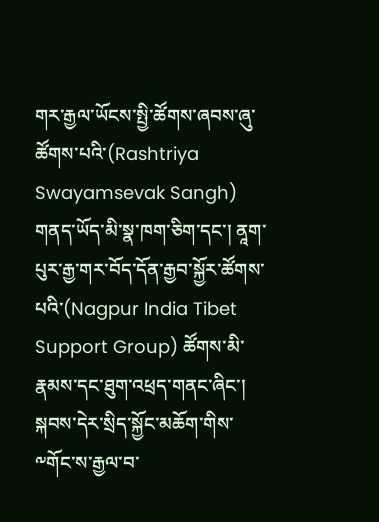གར་རྒྱལ་ཡོངས་སྤྱི་ཚོགས་ཞབས་ཞུ་ཚོགས་པའི་(Rashtriya Swayamsevak Sangh) གནད་ཡོད་མི་སྣ་ཁག་ཅིག་དང་། ནཱག་པུར་རྒྱ་གར་བོད་དོན་རྒྱབ་སྐྱོར་ཚོགས་པའི་(Nagpur India Tibet Support Group) ཚོགས་མི་རྣམས་དང་ཐུག་འཕྲད་གནང་ཞིང་། སྐབས་དེར་སྲིད་སྐྱོང་མཆོག་གིས་༸གོང་ས་རྒྱལ་བ་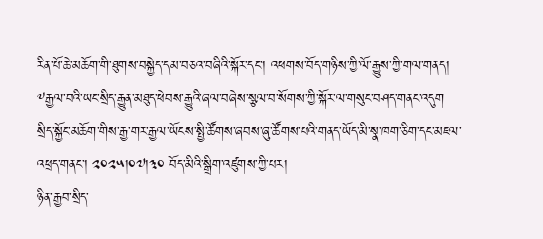རིན་པོ་ཆེ་མཆོག་གི་ཐུགས་བསྐྱེད་དམ་བཅའ་བཞིའི་སྐོར་དང་། འཕགས་བོད་གཉིས་ཀྱི་ལོ་རྒྱུས་ཀྱི་གལ་གནད། ༸རྒྱལ་བའི་ཡང་སྲིད་རྒྱུན་མཐུད་ཕེབས་རྒྱུའི་ཞལ་བཞེས་སྩལ་བ་སོགས་ཀྱི་སྐོར་ལ་གསུང་བཤད་གནང་འདུག
སྲིད་སྐྱོང་མཆོག་གིས་རྒྱ་གར་རྒྱལ་ཡོངས་སྤྱི་ཚོགས་ཞབས་ཞུ་ཚོགས་པའི་གནད་ཡོད་མི་སྣ་ཁག་ཅིག་དང་མཇལ་འཕྲད་གནང་། ༢༠༢༥།༠༧།༣༠ བོད་མིའི་སྒྲིག་འཛུགས་ཀྱི་པར།
ཉིན་རྒྱབ་སྲིད་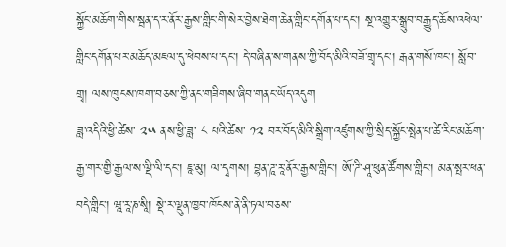སྐྱོང་མཆོག་གིས་སྦན་ད་ར་ནོར་རྒྱས་གླིང་གི་སེར་བྱེས་ཐེག་ཆེན་གླིང་དགོན་པ་དང་། སྔ་འགྱུར་སྒྲུབ་བརྒྱུད་ཆོས་འཕེལ་གླིང་དགོན་པར་མཆོད་མཇལ་དུ་ཕེབས་པ་དང་། དེ་བཞིན་ས་གནས་ཀྱི་བོད་མིའི་བཟོ་གྲྭ་དང་། རྒན་གསོ་ཁང་། སློབ་གྲྭ། ལས་ཁུངས་ཁག་བཅས་ཀྱི་ནང་གཟིགས་ཞིབ་གནང་ཡོད་འདུག
ཟླ་འདིའི་ཕྱི་ཚེས་ ༢༥ ནས་ཕྱི་ཟླ་ ༨ པའི་ཚེས་ ༡༢ བར་བོད་མིའི་སྒྲིག་འཛུགས་ཀྱི་སྲིད་སྐྱོང་སྤེན་པ་ཚེ་རིང་མཆོག་རྒྱ་གར་གྱི་རྒྱལ་ས་ལྡི་ལི་དང་། ཇཱ་མུ། ལ་དྭགས། བྷན་ཌཱ་རཱ་ནོར་རྒྱས་གླིང་། ཨོ་ཌི་ཤཱ་ཕུན་ཚོགས་གླིང་། མན་སྤར་ཕན་བདེ་གླིང་། ཝཱ་རཱ་ཎ་སཱི། སྡེ་ར་ལྡུན་ཁྱབ་ཁོངས་ནེ་ནི་ཏལ་བཅས་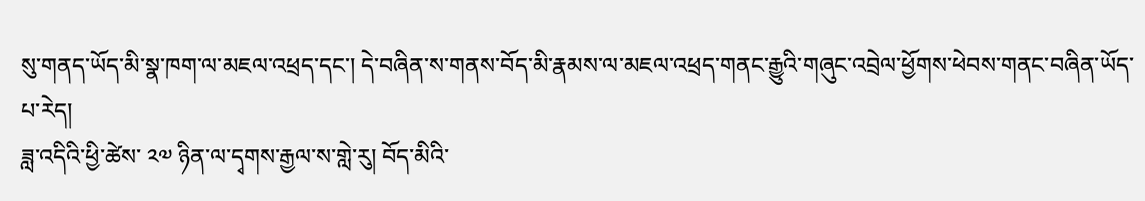སུ་གནད་ཡོད་མི་སྣ་ཁག་ལ་མཇལ་འཕྲད་དང་། དེ་བཞིན་ས་གནས་བོད་མི་རྣམས་ལ་མཇལ་འཕྲད་གནང་རྒྱུའི་གཞུང་འབྲེལ་ཕྱོགས་ཕེབས་གནང་བཞིན་ཡོད་པ་རེད།
ཟླ་འདིའི་ཕྱི་ཚེས་ ༢༧ ཉིན་ལ་དྭགས་རྒྱལ་ས་གླེ་རུ། བོད་མིའི་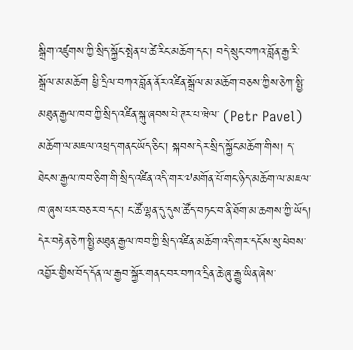སྒྲིག་འཛུགས་ཀྱི་སྲིད་སྐྱོང་སྤེན་པ་ཚེ་རིང་མཆོག་དང་། བདེ་སྲུང་བཀའ་བློན་རྒྱ་རི་སྒྲོལ་མ་མཆོག ཕྱི་དྲིལ་བཀའ་བློན་ནོར་འཛིན་སྒྲོལ་མ་མཆོག་བཅས་ཀྱིས་ཅེཀ་སྤྱི་མཐུན་རྒྱལ་ཁབ་ཀྱི་སྲིད་འཛིན་སྐུ་ཞབས་པེ་ཊར་པ་ཝེལ་ (Petr Pavel) མཆོག་ལ་མཇལ་འཕྲད་གནང་ཡོད་ཅིང་། སྐབས་དེར་སྲིད་སྐྱོང་མཆོག་གིས། ད་ཐེངས་རྒྱལ་ཁབ་ཅིག་གི་སྲིད་འཛིན་འདི་གར་༧མགོན་པོ་གང་ཉིད་མཆོག་ལ་མཇལ་ཁ་ཞུས་པར་བཅར་བ་དང་། ང་ཚོ་ལྷན་དུ་དུས་ཚོད་བཏང་བ་ནི་ཐོག་མ་ཆགས་ཀྱི་ཡོད། དེར་བརྟེན་ཅེཀ་སྤྱི་མཐུན་རྒྱལ་ཁབ་ཀྱི་སྲིད་འཛིན་མཆོག་འདི་གར་དངོས་སུ་ཕེབས་འབྱོར་གྱིས་བོད་དོན་ལ་རྒྱབ་སྐྱོར་གནང་བར་བཀའ་དྲིན་ཆེ་ཞུ་རྒྱུ་ཡིན་ཞེས་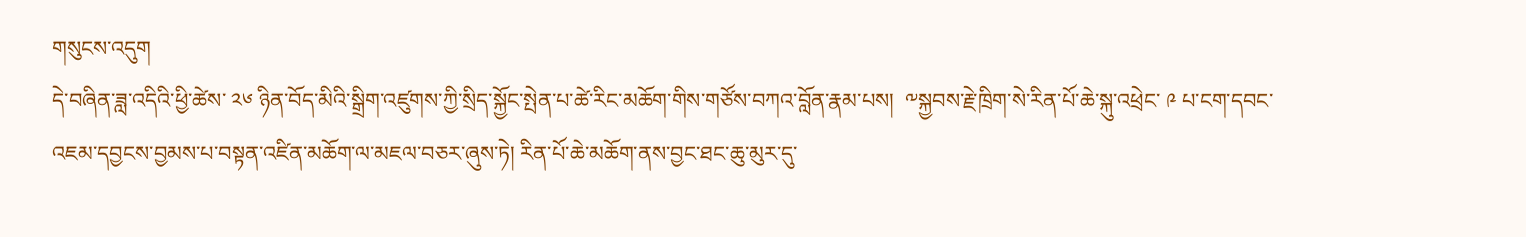གསུངས་འདུག
དེ་བཞིན་ཟླ་འདིའི་ཕྱི་ཚེས་ ༢༦ ཉིན་བོད་མིའི་སྒྲིག་འཛུགས་ཀྱི་སྲིད་སྐྱོང་སྤེན་པ་ཚེ་རིང་མཆོག་གིས་གཙོས་བཀའ་བློན་རྣམ་པས།  ༸སྐྱབས་རྗེ་ཁྲིག་སེ་རིན་པོ་ཆེ་སྐུ་འཕྲེང་ ༩ པ་ངག་དབང་འཇམ་དབྱངས་བྱམས་པ་བསྟན་འཛིན་མཆོག་ལ་མཇལ་བཅར་ཞུས་ཏེ། རིན་པོ་ཆེ་མཆོག་ནས་བྱང་ཐང་ཆུ་མུར་དུ་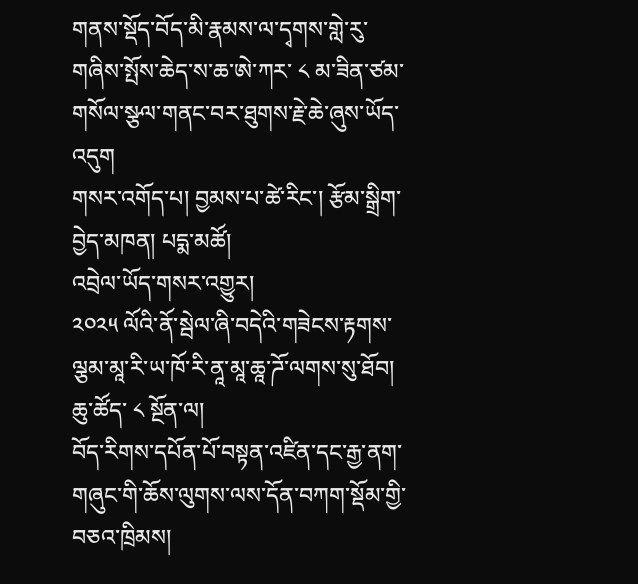གནས་སྡོད་བོད་མི་རྣམས་ལ་དྭགས་གླེ་རུ་གཞིས་སྤོས་ཆེད་ས་ཆ་ཨེ་ཀར་ ༨ མ་ཟིན་ཙམ་གསོལ་སྩལ་གནང་བར་ཐུགས་རྗེ་ཆེ་ཞུས་ཡོད་འདུག
གསར་འགོད་པ། བྱམས་པ་ཚེ་རིང་། རྩོམ་སྒྲིག་བྱེད་མཁན། པདྨ་མཚོ།
འབྲེལ་ཡོད་གསར་འགྱུར།
༢༠༢༥ ལོའི་ནོ་སྦེལ་ཞི་བདེའི་གཟེངས་རྟགས་ལྕམ་མཱ་རི་ཡ་ཁོ་རི་ནཱ་མཱ་ཆཱ་ཌོ་ལགས་སུ་ཐོབ།
ཆུ་ཚོད་ ༨ སྔོན་ལ།
བོད་རིགས་དཔོན་པོ་བསྟན་འཛིན་དང་རྒྱ་ནག་གཞུང་གི་ཆོས་ལུགས་ལས་དོན་བཀག་སྡོམ་གྱི་བཅའ་ཁྲིམས།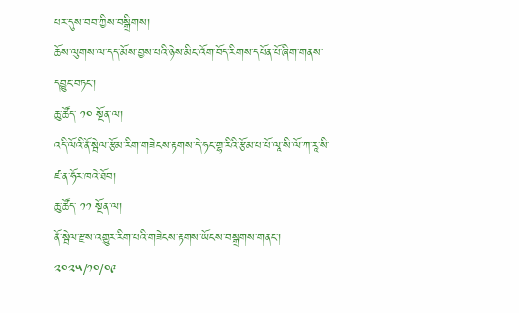པར་དུས་བབ་ཀྱིས་བསྒྲིགས།
ཆོས་ལུགས་ལ་དད་མོས་བྱས་པའི་ཉེས་མིང་འོག་བོད་རིགས་དཔོན་པོ་ཞིག་གནས་དབྱུང་བཏང་།
ཆུ་ཚོད་ ༡༠ སྔོན་ལ།
འདི་ལོའི་ནོ་སྦེལ་རྩོམ་རིག་གཟེངས་རྟགས་དེ་ཧང་གྷ་རིའི་རྩོམ་པ་པོ་ལཱ་སི་ལོ་ཀ་རཱ་སི་ཛ་ན་ཧོར་ཁའེ་ཐོབ།
ཆུ་ཚོད་ ༡༡ སྔོན་ལ།
ནོ་སྦེལ་རྫས་འགྱུར་རིག་པའི་གཟེངས་རྟགས་ཡོངས་བསྒྲགས་གནང་།
༢༠༢༥/༡༠/༠༩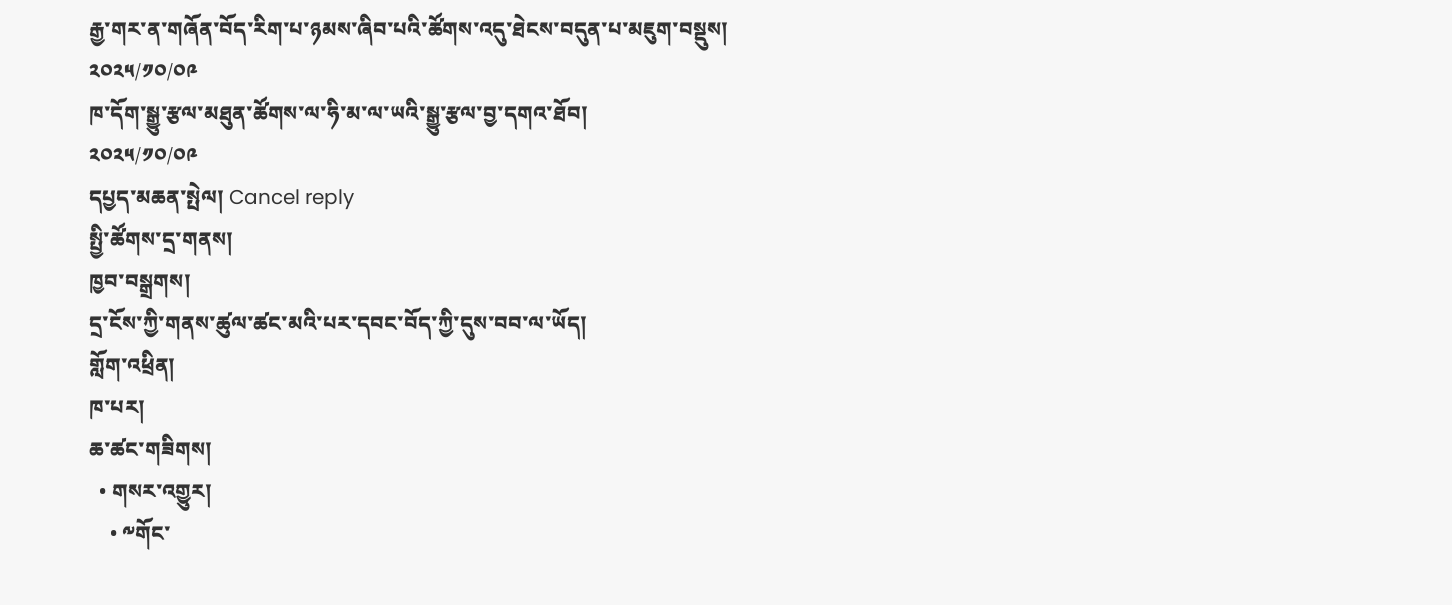རྒྱ་གར་ན་གཞོན་བོད་རིག་པ་ཉམས་ཞིབ་པའི་ཚོགས་འདུ་ཐེངས་བདུན་པ་མཇུག་བསྡུས།
༢༠༢༥/༡༠/༠༩
ཁ་དོག་སྒྱུ་རྩལ་མཐུན་ཚོགས་ལ་ཧི་མ་ལ་ཡའི་སྒྱུ་རྩལ་བྱ་དགའ་ཐོབ།
༢༠༢༥/༡༠/༠༩
དཔྱད་མཆན་སྤེལ། Cancel reply
སྤྱི་ཚོགས་དྲ་གནས།
ཁྱབ་བསྒྲགས།
དྲ་ངོས་ཀྱི་གནས་ཚུལ་ཚང་མའི་པར་དབང་བོད་ཀྱི་དུས་བབ་ལ་ཡོད།
གློག་འཕྲིན།
ཁ་པར།
ཆ་ཚང་གཟིགས།
  • གསར་འགྱུར།
    • ༸གོང་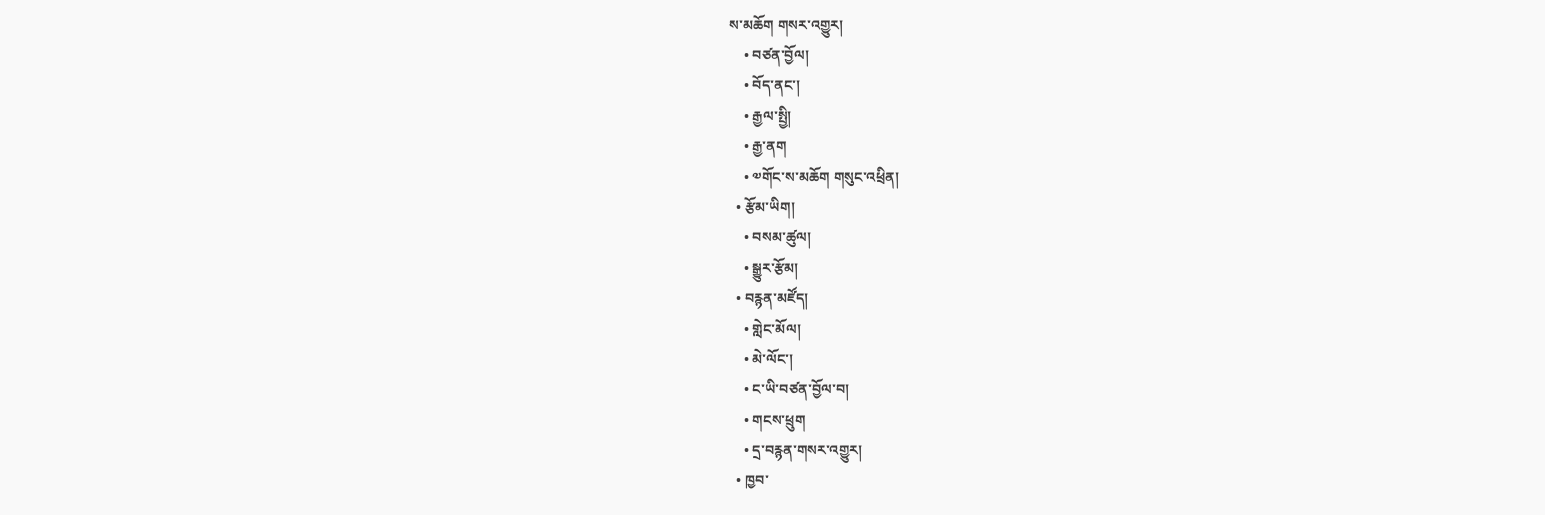ས་མཆོག གསར་འགྱུར།
    • བཙན་བྱོལ།
    • བོད་ནང་།
    • རྒྱལ་སྤྱི།
    • རྒྱ་ནག
    • ༧གོང་ས་མཆོག གསུང་འཕྲིན།
  • རྩོམ་ཡིག།
    • བསམ་ཚུལ།
    • སྒྱུར་རྩོམ།
  • བརྙན་མཛོད།
    • གླེང་མོལ།
    • མེ་ལོང་།
    • ང་ཡི་བཙན་བྱོལ་བ།
    • གངས་ཕྲུག
    • དྲ་བརྙན་གསར་འགྱུར།
  • ཁྱབ་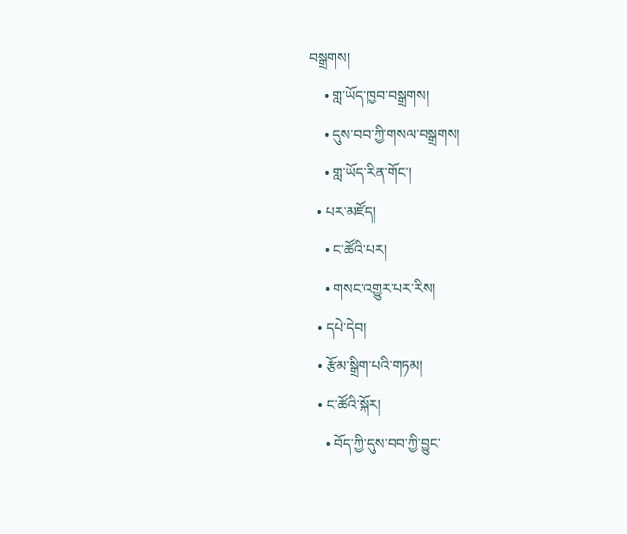བསྒྲགས།
    • གླ་ཡོད་ཁྱབ་བསྒྲགས།
    • དུས་བབ་ཀྱི་གསལ་བསྒྲགས།
    • གླ་ཡོད་རིན་གོང་།
  • པར་མཛོད།
    • ང་ཚོའི་པར།
    • གསང་འགྱུར་པར་རིས།
  • དཔེ་དེབ།
  • རྩོམ་སྒྲིག་པའི་གཏམ།
  • ང་ཚོའི་སྐོར།
    • བོད་ཀྱི་དུས་བབ་ཀྱི་བྱུང་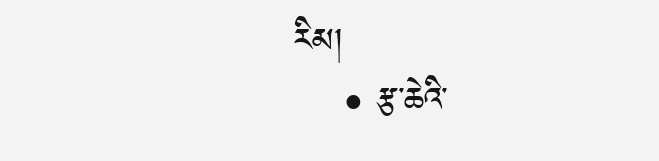རིམ།
    • རྩ་ཆེའི་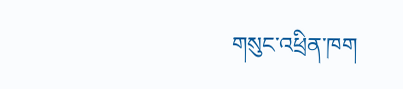གསུང་འཕྲིན་ཁག